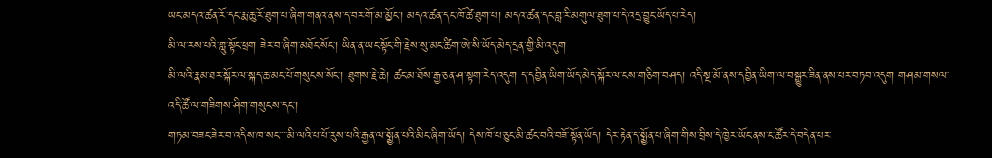ཡང་མདའ་ཚན་རོ་དང་རྨ་ཆུ་རོ་ཐུག་པ་ཞིག་གནའ་ནས་ད་བར་གོ་མ་མྱོང་། མདའ་ཚན་དང་ཁོ་ཚེ་ཐུག་པ། མདའ་ཚན་དང་བླ་རི་མགུལ་ཐུག་པ་དེ་འདྲ་བྱུང་ཡོད་པ་རེད།
མི་ལ་རས་པའི་གླུ་སྟོང་ཕྲག ཟེར་བ་ཞིག་མཐོང་སོང་། ཡིན་ན་ཡང་སྟོང་གི་རྗེས་སུ་མང་ཚིག་ཨེ་སི་ཡོད་མེད་དྲན་གྱི་མི་འདུག
མི་ལའི་རྣམ་ཐར་སྐོར་ལ་སྐད་ཆ་མང་པོ་གསུངས་སོང་། ཐུགས་རྗེ་ཆེ། ཚང་མ་ཐོས་རྒྱ་ཅན་ཤ་སྟག་རེད་འདུག ད་དབྱིན་ཡིག་ཡོད་མེད་སྐོར་ལ་ངས་གཅིག་བཤད། འདི་སྔ་མོ་ནས་དབྱིན་ཡིག་ལ་བསྒྱུར་ཟིན་ནས་པར་བཏབ་འདུག གཤམ་གསལ་འདི་ཚོ་ལ་གཟིགས་ཤིག་གསུངས་དང་།
གཏམ་བཟང་ཟེར་བ་འདིས་ཁ་སང་་་་མི་ལའི་པ་པོ་རུས་པའི་རྒྱན་ལ་སྨྱོན་པའི་མིང་ཞིག་ཡོད། དེས་ཁོ་པ་ཅུང་མི་ཚང་བའི་བཟོ་སྟོན་ཡོད། དེར་རྟེན་ད་སྨྱོན་པ་ཞིག་གིས་བྲིས་དེ་ཁྱེར་ཡོང་ནས་ང་ཚོར་དེ་བདེན་པར་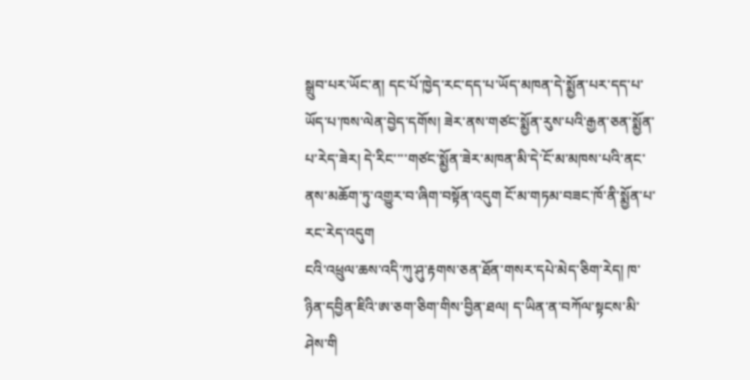སྒྲུབ་པར་ཡོང་ན། དང་པོ་ཁྱེད་རང་དད་པ་ཡོད་མཁན་དེ་སྨྱོན་པར་དད་པ་ཡོད་པ་ཁས་ལེན་བྱེད་དགོས། ཟེར་ནས་གཙང་སྨྱོན་རུས་པའི་རྒྱན་ཅན་སྨྱོན་པ་རེད་ཟེར། དེ་རིང་་་་གཙང་སྨྱོན་ཟེར་མཁན་མི་དེ་ངོ་མ་མཁས་པའི་ནང་ནས་མཆོག་ཏུ་འགྱུར་བ་ཞིག་བསྟོན་འདུག ངོ་མ་གཏམ་བཟང་ཁོ་ནི་སྨྱོན་པ་རང་རེད་འདུག
ངའི་འཕྲུལ་ཆས་འདི་ཀུ་ཤུ་རྟགས་ཅན་ཐོན་གསར་དཔེ་མེད་ཅིག་རེད། ཁ་ཉིན་དབྱིན་ཇིའི་ཨ་ཅག་ཅིག་གིས་བྱིན་ཐལ། ད་ཡིན་ན་བཀོལ་སྟངས་མི་ཤེས་གི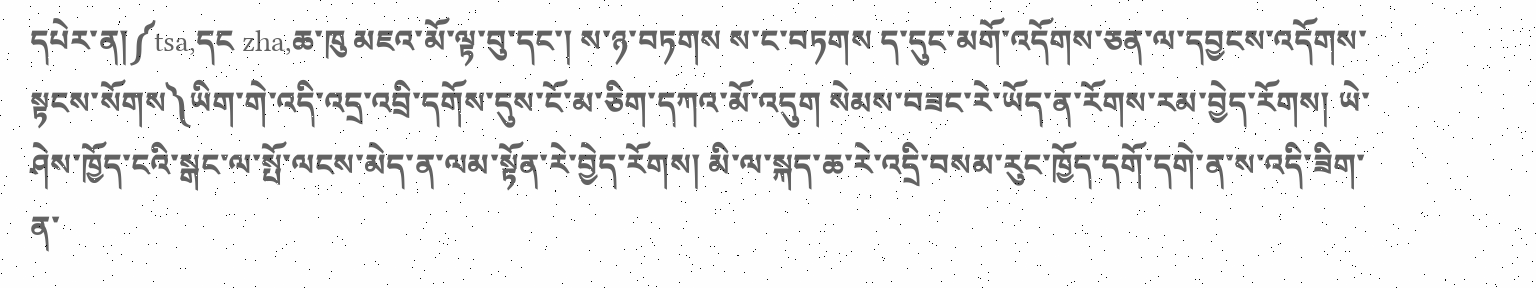དཔེར་ན།༼tsa,དང zha,ཆ་ཁུ མཇའ་མོ་ལྟ་བུ་དང་། ས་ཉ་བཏགས ས་ང་བཏགས ད་དུང་མགོ་འདོགས་ཅན་ལ་དབྱངས་འདོགས་སྟངས་སོགས༽ཡིག་གེ་འདི་འདྲ་འབྲི་དགོས་དུས་ངོ་མ་ཅིག་དཀའ་མོ་འདུག སེམས་བཟང་རེ་ཡོད་ན་རོགས་རམ་བྱེད་རོགས། ཡེ་ཤེས་ཁྱོད་ངའི་སྒང་ལ་སྤོ་ལངས་མེད་ན་ལམ་སྟོན་རེ་བྱེད་རོགས། མི་ལ་སྐད་ཆ་རེ་འདྲི་བསམ་རུང་ཁྱོད་དགོ་དགེ་ན་ས་འདི་ཟིག་ན་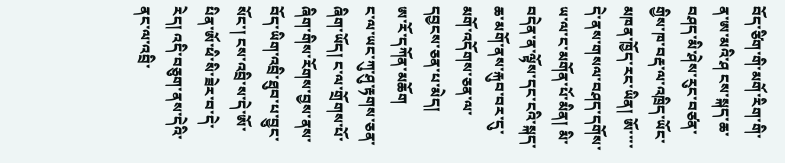བོད་ཙིག་གི་མགོ་རིག་གི་ན་ཨ་མའི་ཤ ངས་སྐད་ཆ་བཤད་མི་ཤེས་རུང་བཙན་གྱིས་ཁ་བརྡ་ལ་འཁྲིད་ཡོང་མཁན་ཁྱོད་རང་ཡིན། ཨོ་་་་དེ་ནས་གསལ་བཤད་དགོས་ཡ་ལ་ང་མགོན་པོ་མིན། མི་བདེན་ན་ལྟོས་དང་ངའི་སྐད་ཆ་མགོ་ནས་རྐུབ་བར་དུ་མགོ་འདོགས་ཅན་ལ་དབྱངས་ཅན་པ་མེད།
ཨ་རོ་དཀོན་མཆོག
ང་ལ་ཡང་ཀུ་ཤུ་རྟགས་ཅན་ཞིག་ཡོད། ང་ལ་གྲོགས་པོ་ཞིག་གིས་རོགས་བྱས་ནས་བོད་ཡིག་འབྲི་ཐུབ་པ་བྱུང་སོང་། ངས་འབྲི་ས་དེ་ཨོ་པིན་ཨོ་ཕི་སི་ཟེར་བ་དེ་རེད། འདི་བཅུག་ནས་དེའི་ནང་ལ་འབྲི་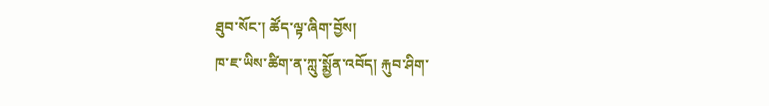ཐུབ་སོང་། ཚོད་ལྟ་ཞིག་བྱོས།
ཁ་ཇ་ཡིས་ཚིག་ན་ཀླུ་སྨྱོན་འབོད། རྐུབ་ཤིག་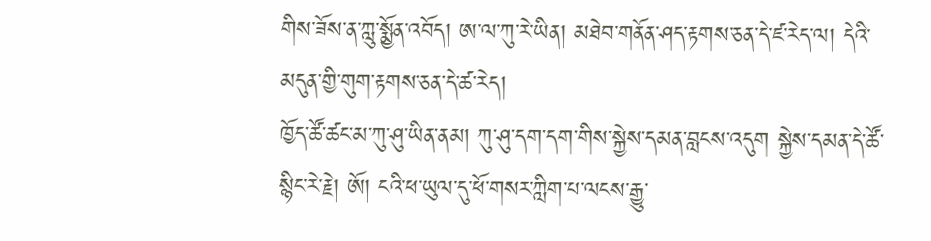གིས་ཟོས་ན་ཀླུ་སྨྱོན་འབོད། ཨ་ལ་ཀུ་རེ་ཡིན། མཐེབ་གནོན་ཤད་རྟགས་ཅན་དེ་ཛ་རེད་ལ། དེའི་མདུན་གྱི་གུག་རྟགས་ཅན་དེ་ཚ་རེད།
ཁྱོད་ཚོ་ཚང་མ་ཀུ་ཤུ་ཡིན་ནམ། ཀུ་ཤུ་དག་དག་གིས་སྐྱེས་དམན་བླངས་འདུག སྐྱེས་དམན་དེ་ཚོ་སྙིང་རེ་རྗེ། ཨོ། ངའི་ཕ་ཡུལ་དུ་ཕོ་གསར་ཀླིག་པ་ལངས་རྒྱུ་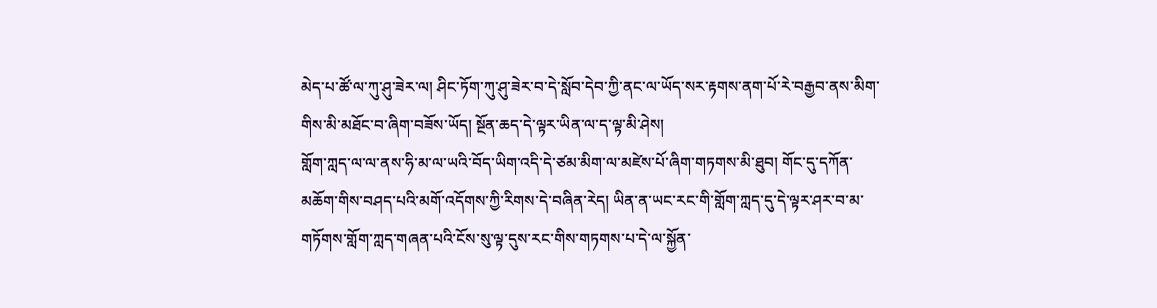མེད་པ་ཚོ་ལ་ཀུ་ཤུ་ཟེར་ལ། ཤིང་ཏོག་ཀུ་ཤུ་ཟེར་བ་དེ་སློབ་དེབ་ཀྱི་ནང་ལ་ཡོད་སར་རྟགས་ནག་པོ་རེ་བརྒྱབ་ནས་མིག་གིས་མི་མཐོང་བ་ཞིག་བཟོས་ཡོད། སྔོན་ཆད་དེ་ལྟར་ཡིན་ལ་ད་ལྟ་མི་ཤེས།
གློག་ཀླད་ལ་ལ་ནས་ཧི་མ་ལ་ཡའི་བོད་ཡིག་འདི་དེ་ཙམ་མིག་ལ་མཛེས་པོ་ཞིག་གཏགས་མི་ཐུབ། གོང་དུ་དཀོན་མཆོག་གིས་བཤད་པའི་མགོ་འདོགས་ཀྱི་རིགས་དེ་བཞིན་རེད། ཡིན་ན་ཡང་རང་གི་གློག་ཀླད་དུ་དེ་ལྟར་ཤར་བ་མ་གཏོགས་གློག་ཀླད་གཞན་པའི་ངོས་སུ་ལྟ་དུས་རང་གིས་གཏགས་པ་དེ་ལ་སྐྱོན་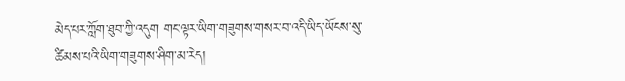མེད་པར་ཀློག་ཐུབ་ཀྱི་འདུག གང་ལྟར་ཡིག་གཟུགས་གསར་བ་འདི་ཡིད་ཡོངས་སུ་ཚིམས་པའི་ཡིག་གཟུགས་ཤིག་མ་རེད།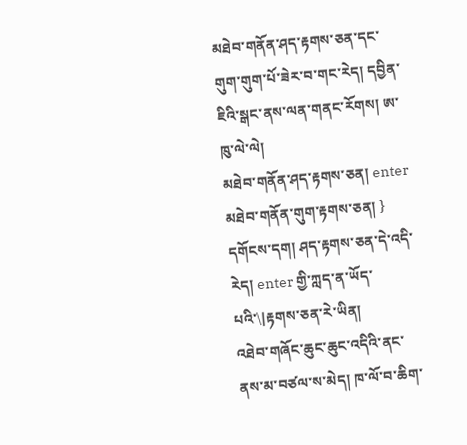མཐེབ་གནོན་ཤད་རྟགས་ཅན་དང་གུག་གུག་པོ་ཟེར་བ་གང་རེད། དབྱིན་ཇིའི་སྒང་ནས་ལན་གནང་རོགས། ཨ་ཁུ་ལེ་ལེ།
མཐེབ་གནོན་ཤད་རྟགས་ཅན། enter
མཐེབ་གནོན་གུག་རྟགས་ཅན། }
དགོངས་དག། ཤད་རྟགས་ཅན་དེ་འདི་རེད། enter གྱི་ཀླད་ན་ཡོད་པའི་\|རྟགས་ཅན་རེ་ཡིན།
འཐེབ་གཞོང་ཆུང་ཆུང་འདིའི་ནང་ནས་མ་བཙལ་ས་མེད། ཁ་ལོ་བ་ཆིག་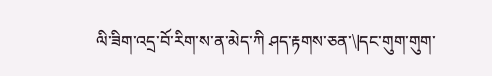ལི་ཟིག་འདྲ་བོ་རིག་ས་ན་མེད་ཀི ཤད་རྟགས་ཅན་\|དང་གུག་གུག་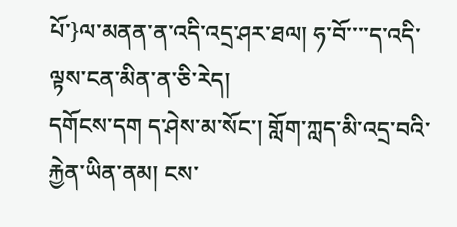པོ་}ལ་མནན་ན་འདི་འདྲ་ཤར་ཐལ། ཧ་བོ་་་་ད་འདི་ལྟས་ངན་མིན་ན་ཅི་རེད།
དགོངས་དག ད་ཤེས་མ་སོང་། གློག་ཀླད་མི་འདྲ་བའི་རྐྱེན་ཡིན་ནམ། ངས་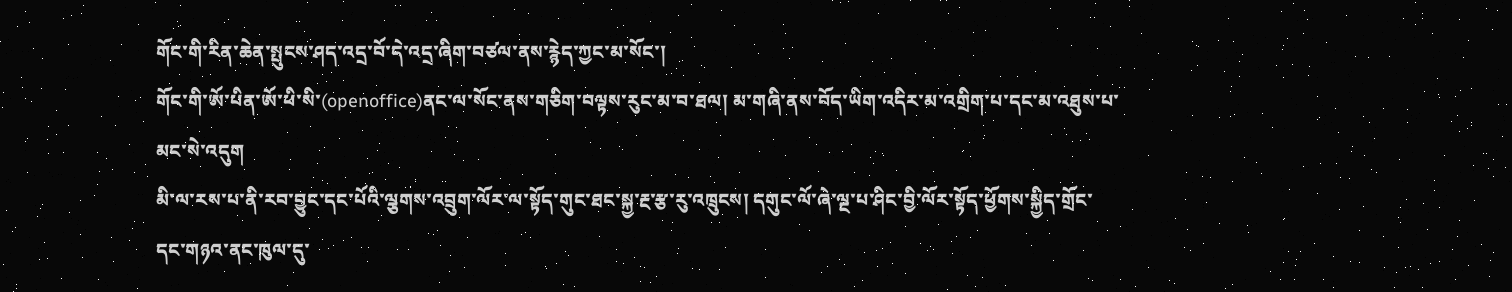གོང་གི་རིན་ཆེན་སྤུངས་ཤད་འདྲ་བོ་དེ་འདྲ་ཞིག་བཙལ་ནས་རྙེད་ཀྱང་མ་སོང་།
གོང་གི་ཨོ་པིན་ཨོ་ཕི་སི་(openoffice)ནང་ལ་སོང་ནས་གཅིག་བལྟས་རུང་མ་བ་ཐལ། མ་གཞི་ནས་བོད་ཡིག་འདིར་མ་འགྲིག་པ་དང་མ་འཐུས་པ་མང་སེ་འདུག
མི་ལ་རས་པ་ནི་རབ་བྱུང་དང་པོའི་ལྕགས་འབྲུག་ལོར་ལ་སྟོད་གུང་ཐང་སྐྱ་རྔ་རྩ་རུ་འཁྲུངས། དགུང་ལོ་ཞེ་ལྔ་པ་ཤིང་བྱི་ལོར་སྟོད་ཕྱོགས་སྐྱིད་གྲོང་དང་གཉའ་ནང་ཁུལ་དུ་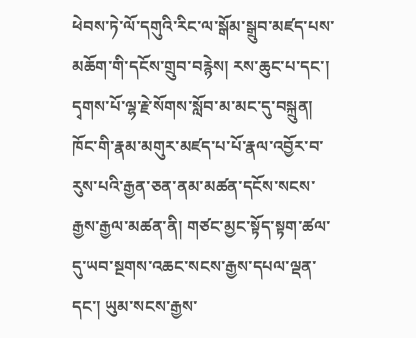ཕེབས་ཏེ་ལོ་དགུའི་རིང་ལ་སྒོམ་སྒྲུབ་མཛད་པས་མཆོག་གི་དངོས་གྲུབ་བརྙེས། རས་ཆུང་པ་དང་། དྭགས་པོ་ལྷ་རྗེ་སོགས་སློབ་མ་མང་དུ་བསྐྲུན། ཁོང་གི་རྣམ་མགུར་མཛད་པ་པོ་རྣལ་འབྱོར་བ་རུས་པའི་རྒྱན་ཅན་ནམ་མཚན་དངོས་སངས་རྒྱས་རྒྱལ་མཚན་ནི། གཙང་མྱང་སྟོད་སྟག་ཚལ་དུ་ཡབ་སྔགས་འཆང་སངས་རྒྱས་དཔལ་ལྡན་དང་། ཡུམ་སངས་རྒྱས་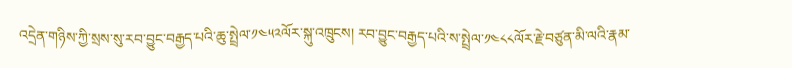འདྲེན་གཉིས་ཀྱི་སྲས་སུ་རབ་བྱུང་བརྒྱད་པའི་ཆུ་སྤྲེལ་༡༤༥༢ལོར་སྐུ་འཁྲུངས། རབ་བྱུང་བརྒྱད་པའི་ས་སྤྲེལ་༡༤༨༨ལོར་རྗེ་བཙུན་མི་ལའི་རྣམ་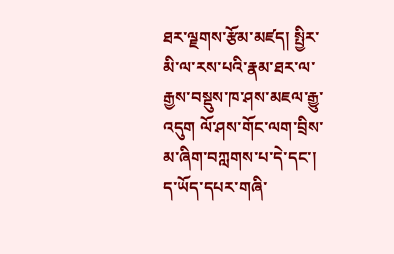ཐར་ལྗགས་རྩོམ་མཛད། སྤྱིར་མི་ལ་རས་པའི་རྣམ་ཐར་ལ་རྒྱས་བསྡུས་ཁ་ཤས་མཇལ་རྒྱུ་འདུག ལོ་ཤས་གོང་ལག་བྲིས་མ་ཞིག་བཀླགས་པ་དེ་དང་། ད་ཡོད་དཔར་གཞི་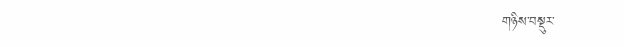གཉིས་བསྡུར་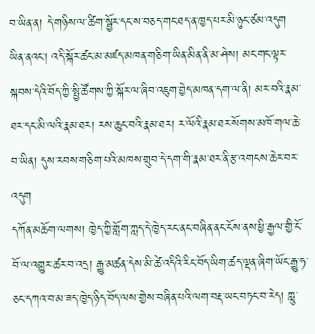བ་ཡིན་ན། དེ་གཉིས་ལ་ཚིག་སྦྱོར་དང་ས་བཅད་གང་ཐད་ན་ཁྱད་པར་མི་ཉུང་ཙམ་འདུག ཡིན་ནའང་། འདི་སྐོར་ཚང་མ་མཛད་མཁན་གཅིག་ཡིན་མིན་ནི་མ་ཤེས། མང་གང་ལྟར་སྐབས་དེའི་བོད་ཀྱི་སྤྱི་ཚོགས་ཀྱི་སྐོར་ལ་ཞིབ་འཇུག་བྱེད་མཁན་དག་ལ་ནི། མར་བའི་རྣམ་ཐར་དང་མི་ལའི་རྣམ་ཐར། རས་ཆུང་བའི་རྣམ་ཐར། ར་ལོའི་རྣམ་ཐར་སོགས་མཁོ་གལ་ཆེ་བ་ཡིན། དུས་རབས་གཅིག་པའི་མཁས་གྲུབ་དེ་དག་གི་རྣམ་ཐར་ནི་རྩ་འགངས་ཆེར་བར་འདུག
དཀོན་མཆོག་ལགས། ཁྱེད་ཀྱི་གློག་ཀླད་དེ་ཁྱེད་རང་ནང་བཞིན་ནང་ངོས་ནས་ཕྱི་རྒྱལ་གྱི་ངོ་བོ་ལ་འགྱུར་ཚར་བ་འདྲ། རྒྱུ་མཚན་དེས་མི་ཚེ་འདིའི་རིང་བོད་ཡིག་ཚད་ལྡན་ཞིག་ཡོང་རྒྱུ་ཧ་ཅང་དཀའ་བ་མ་ཟད་ཁྱེད་ཉིད་བོད་ལས་གྱེས་བཞིན་པའི་ལག་བརྡ་ཡང་བཏང་བ་རེད། ཀླུ་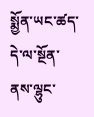སྨྱོན་ཡང་ཚད་དེ་ལ་སྔོན་ནས་ལྷུང་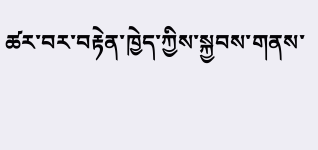ཚར་བར་བརྟེན་ཁྱེད་ཀྱིས་སྐྱབས་གནས་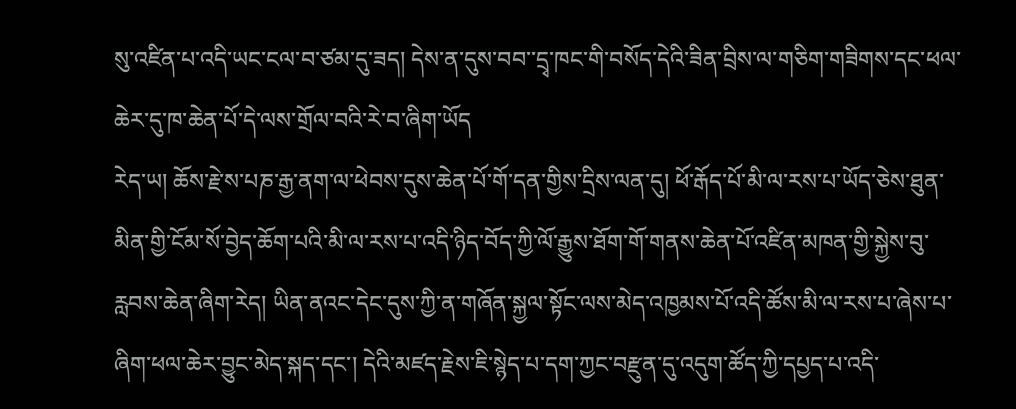སུ་འཛིན་པ་འདི་ཡང་ངལ་བ་ཙམ་དུ་ཟད། དེས་ན་དུས་བབ་་དྲྭ་ཁང་གི་བསོད་དེའི་ཟིན་བྲིས་ལ་གཅིག་གཟིགས་དང་ཕལ་ཆེར་དུ་ཁ་ཆེན་པོ་དེ་ལས་གྲོལ་བའི་རེ་བ་ཞིག་ཡོད
རེད་ཡ། ཆོས་རྗེ་ས་པཎ་རྒྱ་ནག་ལ་ཕེབས་དུས་ཆེན་པོ་གོ་དན་གྱིས་དྲིས་ལན་དུ། ཕོ་རྒོད་པོ་མི་ལ་རས་པ་ཡོད་ཅེས་ཐུན་མིན་གྱི་ངོམ་སོ་བྱེད་ཆོག་པའི་མི་ལ་རས་པ་འདི་ཉིད་བོད་ཀྱི་ལོ་རྒྱུས་ཐོག་གོ་གནས་ཆེན་པོ་འཛིན་མཁན་གྱི་སྐྱེས་བུ་རླབས་ཆེན་ཞིག་རེད། ཡིན་ནའང་དེང་དུས་ཀྱི་ན་གཞོན་སྐྱལ་སྟོང་ལས་མེད་འཁྱམས་པོ་འདི་ཚོས་མི་ལ་རས་པ་ཞེས་པ་ཞིག་ཕལ་ཆེར་བྱུང་མེད་སྐད་དང་། དེའི་མཛད་རྗེས་ཇི་སྙེད་པ་དག་ཀྱང་བརྫུན་དུ་འདུག་ཚོད་ཀྱི་དཔྱད་པ་འདི་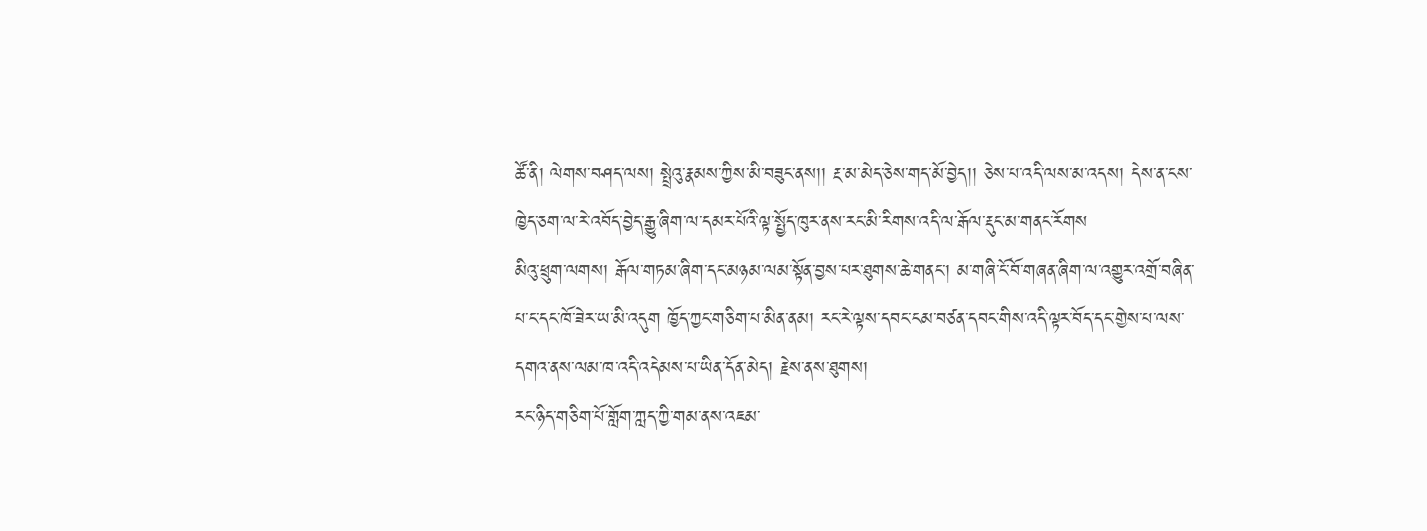ཚོ་ནི། ལེགས་བཤད་ལས། སྤྲེའུ་རྣམས་ཀྱིས་མི་བཟུང་ནས།། རྔ་མ་མེད་ཅེས་གད་མོ་བྱེད།། ཅེས་པ་འདི་ལས་མ་འདས། དེས་ན་ངས་ཁྱེད་ཅག་ལ་རེ་འབོད་བྱེད་རྒྱུ་ཞིག་ལ་དམར་པོའི་ལྟ་སྤྱོད་ཁུར་ནས་རང་མི་རིགས་འདི་ལ་རྒོལ་རྡུང་མ་གནང་རོགས
མིའུ་ཕྲུག་ལགས། རྒོལ་གཏམ་ཞིག་དང་མཉམ་ལམ་སྟོན་བྱས་པར་ཐུགས་ཆེ་གནང་། མ་གཞི་ངོ་བོ་གཞན་ཞིག་ལ་འགྱུར་འགྲོ་བཞིན་པ་ང་དང་ཁོ་ཟེར་ཡ་མི་འདུག ཁྱོད་ཀྱང་གཅིག་པ་མིན་ནམ། རང་རེ་ལྟས་དབང་ངམ་བཙན་དབང་གིས་འདི་ལྟར་བོད་དང་གྱེས་པ་ལས་དགའ་ནས་ལམ་ཁ་འདི་འདེམས་པ་ཡིན་དོན་མེད། རྗེས་ནས་ཐུགས།
རང་ཉིད་གཅིག་པོ་གློག་ཀླད་ཀྱི་གམ་ནས་འཇམ་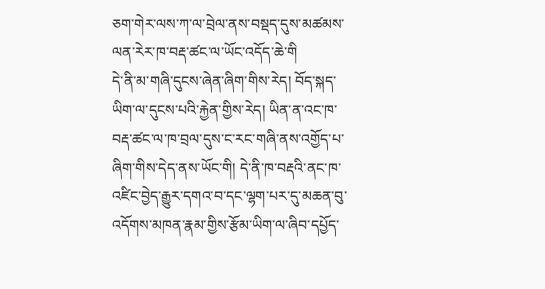ཅག་གེར་ལས་ཀ་ལ་བྲེལ་ནས་བསྡད་དུས་མཚམས་ལན་རེར་ཁ་བརྡ་ཚང་ལ་ཡོང་འདོད་ཆེ་གི
དེ་ནི་མ་གཞི་དུངས་ཞེན་ཞིག་གིས་རེད། བོད་སྐད་ཡིག་ལ་དུངས་པའི་རྐྱེན་གྱིས་རེད། ཡིན་ན་འང་ཁ་བརྡ་ཚང་ལ་ཁ་བྲལ་དུས་ང་རང་གཞི་ནས་འགྱོད་པ་ཞིག་གིས་དེད་ནས་ཡོང་གི། དེ་ནི་ཁ་བརྡའི་ནང་ཁ་འཛིང་བྱེད་རྒྱུར་དགའ་བ་དང་ལྷག་པར་དུ་མཆན་བུ་འདོགས་མཁན་རྣམ་གྱིས་རྩོམ་ཡིག་ལ་ཞིབ་དཔྱོད་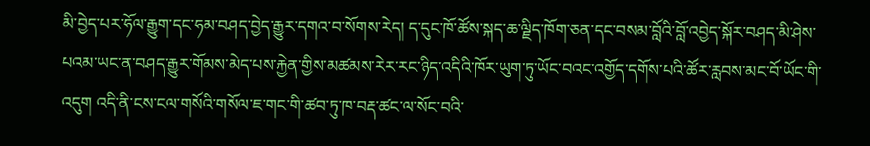མི་བྱེད་པར་ཧོལ་རྒྱུག་དང་ཧམ་བཤད་བྱེད་རྒྱུར་དགའ་བ་སོགས་རེད། ད་དུང་ཁོ་ཚོས་སྐད་ཆ་ལྗིད་ཁོག་ཅན་དང་བསམ་བློའི་བློ་འབྱེད་སྐོར་བཤད་མི་ཤེས་པའམ་ཡང་ན་བཤད་རྒྱུར་གོམས་མེད་པས་རྐྱེན་གྱིས་མཚམས་རེར་རང་ཉིད་འདིའི་ཁོར་ཡུག་ཏུ་ཡོང་བའང་འགྱོད་དགོས་པའི་ཚོར་རླབས་མང་བོ་ཡོང་གི་འདུག འདི་ནི་ངས་ངལ་གསོའི་གསོལ་ཇ་གང་གི་ཚབ་ཏུ་ཁ་བརྡ་ཚང་ལ་སོང་བའི་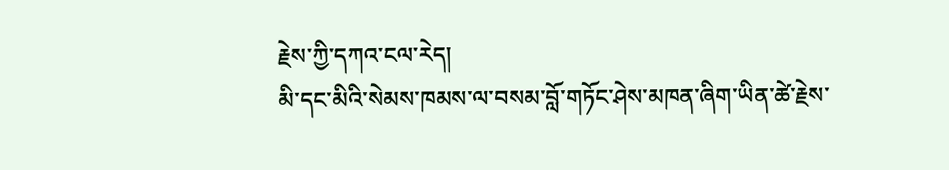རྗེས་ཀྱི་དཀའ་ངལ་རེད།
མི་དང་མིའི་སེམས་ཁམས་ལ་བསམ་བློ་གཏོང་ཤེས་མཁན་ཞིག་ཡིན་ཚེ་རྗེས་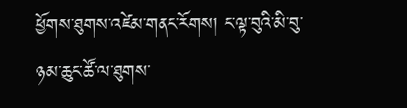ཕྱོགས་ཐུགས་འཛེམ་གནང་རོགས། ང་ལྟ་བུའི་མི་བུ་ཉམ་ཆུང་ཚོ་ལ་ཐུགས་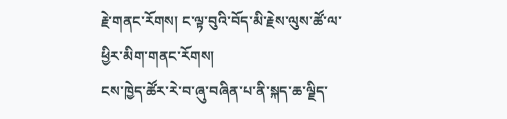རྗེ་གནང་རོགས། ང་ལྟ་བུའི་བོད་མི་རྗེས་ལུས་ཚོ་ལ་ཕྱིར་མིག་གནང་རོགས།
ངས་ཁྱེད་ཚོར་རེ་བ་ཞུ་བཞིན་པ་ནི་སྐད་ཆ་ལྗིད་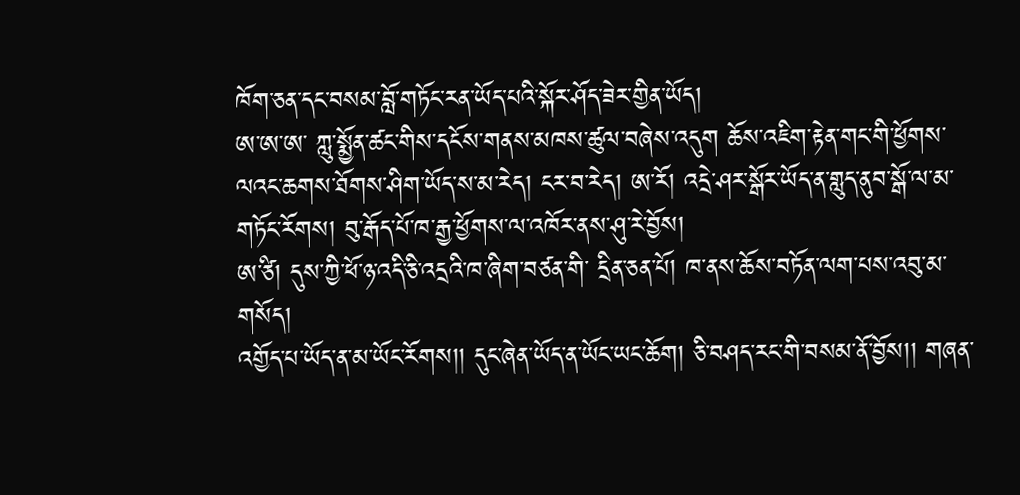ཁོག་ཅན་དང་བསམ་བློ་གཏོང་རན་ཡོད་པའི་སྐོར་ཤོད་ཟེར་གྱིན་ཡོད།
ཨ་ཨ་ཨ་ ཀླུ་སྨྱོན་ཚང་གིས་དངོས་གནས་མཁས་ཚུལ་བཞེས་འདུག ཆོས་འཇིག་རྟེན་གང་གི་ཕྱོགས་ལའང་ཆགས་ཐོགས་ཤིག་ཡོད་ས་མ་རེད། ངར་བ་རེད། ཨ་རོ། འདྲེ་ཤར་སྒོར་ཡོད་ན་གླུད་ནུབ་སྒོ་ལ་མ་གཏོང་རོགས། བུ་རྒོད་པོ་ཁ་རྒྱ་ཕྱོགས་ལ་འཁོར་ནས་ཤུ་རེ་བྱོས།
ཨ་ཙི། དུས་ཀྱི་ཕོ་ཉ་འདི་ཅི་འདྲའི་ཁ་ཞིག་བཙན་གི་ དྲིན་ཅན་པོ། ཁ་ནས་ཆོས་བཏོན་ལག་པས་འབུ་མ་གསོད།
འགྱོད་པ་ཡོད་ན་མ་ཡོང་རོགས།། དུང་ཞེན་ཡོད་ན་ཡོང་ཡང་ཆོག། ཅི་བཤད་རང་གི་བསམ་ནོ་བྱོས།། གཞན་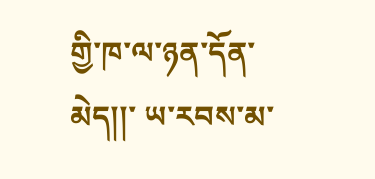གྱི་ཁ་ལ་ཉན་དོན་མེད།།་ ཡ་རབས་མ་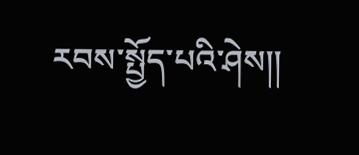རབས་སྤྱོད་པའི་ཤེས།།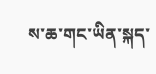ས་ཆ་གང་ཡིན་སྐད་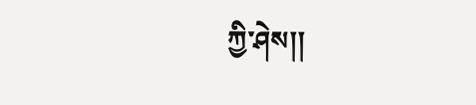ཀྱི་ཤེས།།